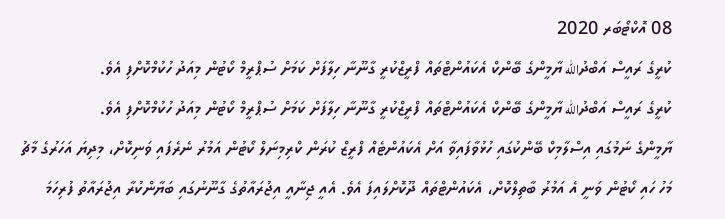08 އޮކްޓޯބަރ 2020
ކުރީގެ ރައީސް އަބްދުالله ޔާމީންގެ ބޭންކް އެކައުންޓްތައް ފްރީޒްކުރީ ގާނޫނާ ހިލާފަށް ކަމަށް ސުޕްރީމް ކޯޓުން މިއަދު ހުކުމްކޮށްފި އެވެ.
ކުރީގެ ރައީސް އަބްދުالله ޔާމީންގެ ބޭންކް އެކައުންޓްތައް ފްރީޒްކުރީ ގާނޫނާ ހިލާފަށް ކަމަށް ސުޕްރީމް ކޯޓުން މިއަދު ހުކުމްކޮށްފި އެވެ.
ޔާމީންގެ ނަމުގައި އިސްލާމިކް ބޭންކުގައި ހުޅުވާފައިވާ އަށް އެކައުންޓެއް ފްރީޒް ކުރަން ކްރިމިނަލް ކޯޓުން އަމުރު ނެރެފައި ވަނިކޮށް، މިދިޔަ އަހަރުގެ މާޗު މަހު ހައި ކޯޓުން ވަނީ އެ އަމުރު ބާތިލްކޮށް، އެކައުންޓްތައް ދޫކޮށްލައިފަ އެވެ. އެއީ ޖިނާއީ އިޖުރައާތުގެ ގާނޫނުގައި ބަޔާންކުރާ އިޖުރައާތު ފުރިހަމަ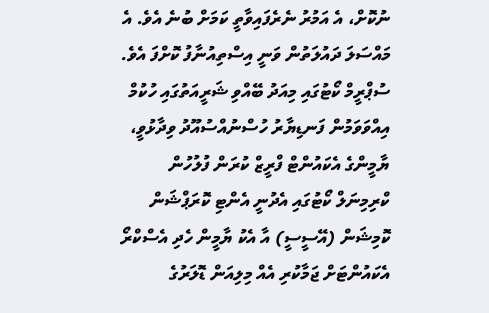ނުކޮށް، އެ އަމުރު ނެރެފައިވާތީ ކަމަށް ބުނެ އެވެ. އެ މައްސަލަ ދައުލަތުން ވަނީ އިސްތިއުނާފު ކޮށްފަ އެވެ.
ސުޕްރީމް ކޯޓުގައި މިއަދު ބޭއްވި ޝަރީއަތުގައި ހުކުމް އިއްވަވަމުން ފަނޑިޔާރު ހުސްނުއްސުއޫދު ވިދާޅުވީ، ޔާމީންގެ އެކައުންޓް ފްރީޒް ކުރަން ފުލުހުން ކްރިމިނަލް ކޯޓުގައި އެދުނީ އެންޓި ކޮރަޕްޝަން ކޮމިޝަން (އޭސީސީ) އާ އެކު ޔާމީން ހެދި އެސްކްރޯ އެކައުންޓަށް ޖަމާކުރި އެއް މިލިއަން ޑޮލަރުގެ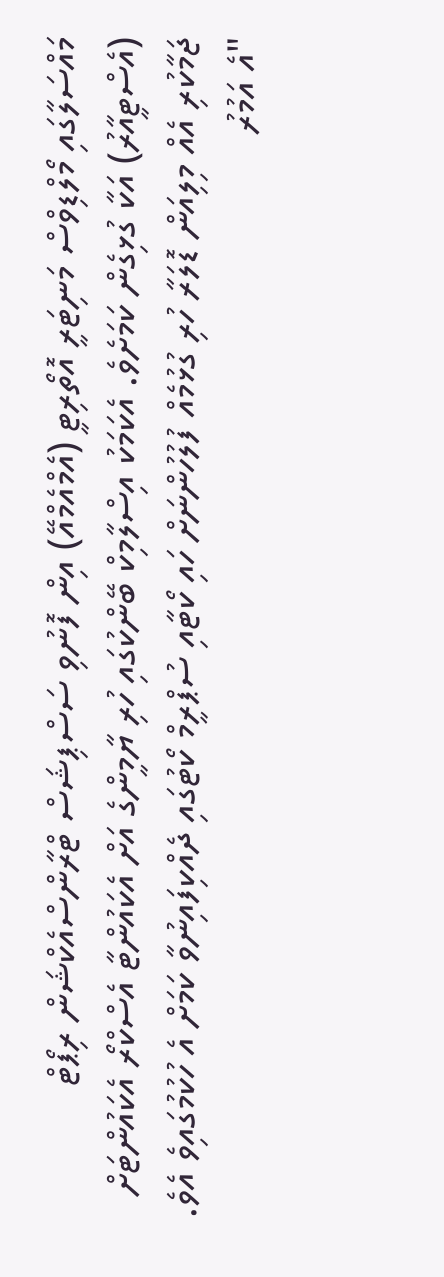މައްސަލާގައި މޯލްޑިވްސް މަނިޓަރީ އޮތޯރިޓީ (އެމްއެމްއޭ) އިން ފޮނުވި ސަސްޕިޝަސް ޓްރާންސްއެކްޝަން ރިޕޯޓް (އެސްޓީއާރު) އަކާ ގުޅިގެން ކަމަށެވެ. އެކަމަކު އިސްލާމިކް ބޭންކުގައި ހުރި ޔާމީންގެ އަށް އެކައުންޓާ އެސްކްރޯ އެކައުންޓަށް ޖަމާކުރި އެއް މިލިއަން ޑޮލަރާ ހުރި ގުޅުމެއް ފުލުހުންނަށް ހައި ކޯޓާއި ސުޕްރީމް ކޯޓުގައި ދެއްކިފައިނުވާ ކަމަށް އެ ހުކުމުގައިވެ އެވެ.
"އެ އަމުރު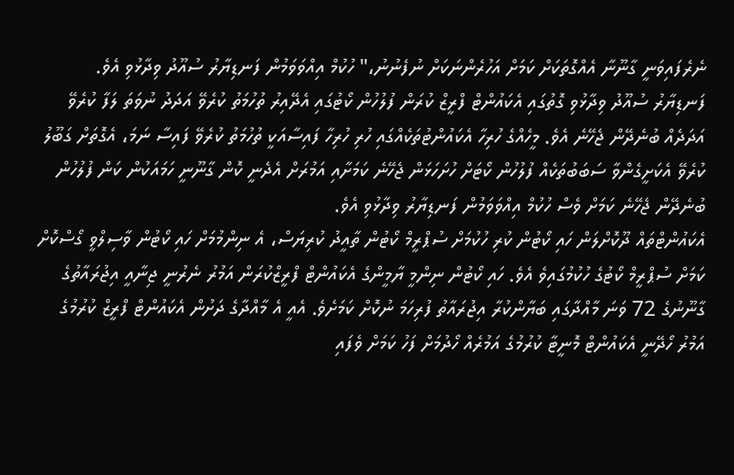ނެރެފައިވަނީ ގާނޫނާ އެއްގޮތަކަށް ކަމަށް އަހުރެންނަކަށް ނުފެނުނު،" ހުކުމް އިއްވަވަމުން ފަނޑިޔާރު ސުއޫދު ވިދާޅުވި އެވެ.
ފަނޑިޔާރު ސުއޫދު ވިދާޅުވި ގޮތުގައި އެކައުންޓް ފްރީޒް ކުރަން ފުލުހުން ކޯޓުގައި އެދޭއިރު ތުހުމަތު ކުރެވޭ އަދަދު ނުވަތަ ލަފާ ކުރެވޭ އަދަދެއް ބުނެދޭން ޖެހޭނެ އެވެ. މީހެއްގެ ހުރިހާ އެކައުންޓުތަކެއްގައި ހުރި ހުރިހާ ފައިސާއަކީ ތުހުމަތު ކުރެވޭ ފައިސާ ނަމަ، އެގޮތަށް ގަބޫލު ކުރެވޭ އެކަށީގެންވާ ސަބަބުތަކެއް ފުލުހުން ކޯޓަށް ހުށަހަޅަން ޖެހޭނެ ކަމަށާއި އަމުރަށް އެދެނީ ކޮން ގާނޫނީ ހަމައަކުން ކަން ފުލުހުން ބުނެދޭން ޖެހޭނެ ކަމަށް ވެސް ހުކުމް އިއްވަވަމުން ފަނޑިޔާރު ވިދާޅުވި އެވެ.
އެކައުންޓްތައް ދޫކޮށްލަން ހައި ކޯޓުން ކުރި ހުކުމަށް ސުޕްރީމް ކޯޓުން ތާއީދު ކުރިޔަސް، އެ ނިންމުމަށް ހައި ކޯޓުން ވާސިލްވީ ގޯސްކޮށް ކަމަށް ސުޕްރީމް ކޯޓުގެ ހުކުމުގައިވެ އެވެ. ހައި ކޯޓުން ނިންމީ ޔާމީންގެ އެކައުންޓް ފްރީޒްކުރަން އަމުރު ނެރުނީ ޖިނާއީ އިޖުރައާތުގެ ގާނޫނުގެ 72 ވަނަ މާއްދާގައި ބަޔާންކުރާ އިޖުރައާތު ފުރިހަމަ ނުކޮށް ކަމަށެވެ. އެއީ އެ މާއްދާގެ ދަށުން އެކައުންޓް ފްރީޒް ކުރުމުގެ އަމުރު ހޯދޭނީ އެކައުންޓް މޮނީޓާ ކުރުމުގެ އަމުރެއް ހޯދުމަށް ފަހު ކަމަށް ވެފައި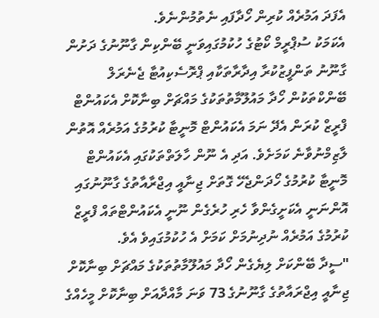އެފަދަ އަމުރެއް ކުރިން ހޯދާފައި ނެތުމުންނެވެ.
އެކަމަކު ސުޕްރީމް ކޯޓުގެ ހުކުމުގައިވަނީ ބޭންކިން ގާނޫނުގެ ދަށުން ގާނޫނު ތަންފީޒުކުރާ އިދާރާތަކާއި ޕްރޮސެކިއުޓާ ޖެނެރަލް ބޭންކްތަކުން ހޯދާ މައުލޫމާތުތަކުގެ މައްޗަށް ބިނާކޮށް އެކައުންޓް ފްރީޒް ކުރަން އެދޭ ނަމަ އެކައުންޓް މޮނީޓާ ކުރުމުގެ އަމުރެއް އޮތުން ލާޒިމްނުވާނެ ކަމަށެވެ. އަދި އެ ނޫން ހާލަތްތަކުގައި އެކައުންޓް މޮނީޓާ ކުރުމުގެ ހޯދަންޖެހޭ ގޮތަށް ޖިނާއީ އިޖްރާއާތުގެ ގާނޫނުގައި އޮންނަނީ އެކަށީގެންވާ ހެރި ހުރެގެން ނޫނީ އެކައުންޓްތައް ފްރީޒް ކުރުމުގެ އަމުރެއް ނުދިނުމަށް ކަމަށް އެ ހުކުމުގައިވެ އެވެ.
"ސީދާ ބޭންކަށް ލިޔެގެން ހޯދާ މައުލޫމާތުތަކުގެ މައްޗަށް ބިނާކޮށް ޖިނާއީ އިޖްރައާތުގެ ގާނޫނުގެ 73 ވަނަ މާއްދާއަށް ބިނާކޮށް މީހެއްގެ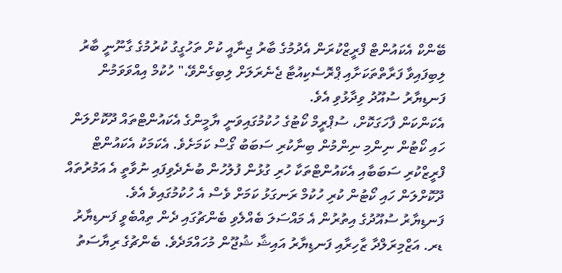ބޭންކް އެކައުންޓް ފްރީޒްކުރަން އެދުމުގެ ބާރު ޖިނާއީ ކުށް ތަހުގީގު ކުރުމުގެ ގާނޫނީ ބާރު ލިބިފައިވާ ފަރާތްތަކަށާއި ޕްރޮސެކިއުޓާ ޖެނެރަލަށް ލިބިގެންވޭ،" ހުކުމް އިއްވަވަމުން ފަނޑިޔާރު ސުއޫދު ވިދާޅުވި އެވެ.
އެކަންކަން ފާހަގަކޮށް، ސުޕްރީމް ކޯޓުގެ ހުކުމުގައިވަނީ ޔާމީންގެ އެކައުންޓްތައް ދޫކޮށްލަން ހައި ކޯޓުން ނިންމި ނިންމުން ބިނާކުރި ސަބަބު ގޯސް ކަމަށެވެ. އެކަމަކު އެކައުންޓް ފްރީޒްކުރި ސަބަބާއި އެކައުންޓްތަކާ ހުރި ގުޅުން ފުލުހުން ބުނެދެވިފައި ނުވާތީ އެ އަމުރުތައް ދޫކޮށްލަން ހައި ކޯޓުން ކުރި ހުކުމް ރަނގަޅު ކަމަށް ވެސް އެ ހުކުމުގައިވެ އެވެ.
ފަނޑިޔާރު ސުއޫދުގެ އިތުރުން އެ މައްސަލަ ބެއްލެވި ބެންޗުގައި ދެން ތިއްބެވީ ފަނޑިޔާރު ޑރ. އަޒްމިރަލްދާ ޒާހިރާއި ފަނޑިޔާރު އައިޝާ ޝުޖޫން މުހައްމަދެވެ. ބެންޗުގެ ރިޔާސަތު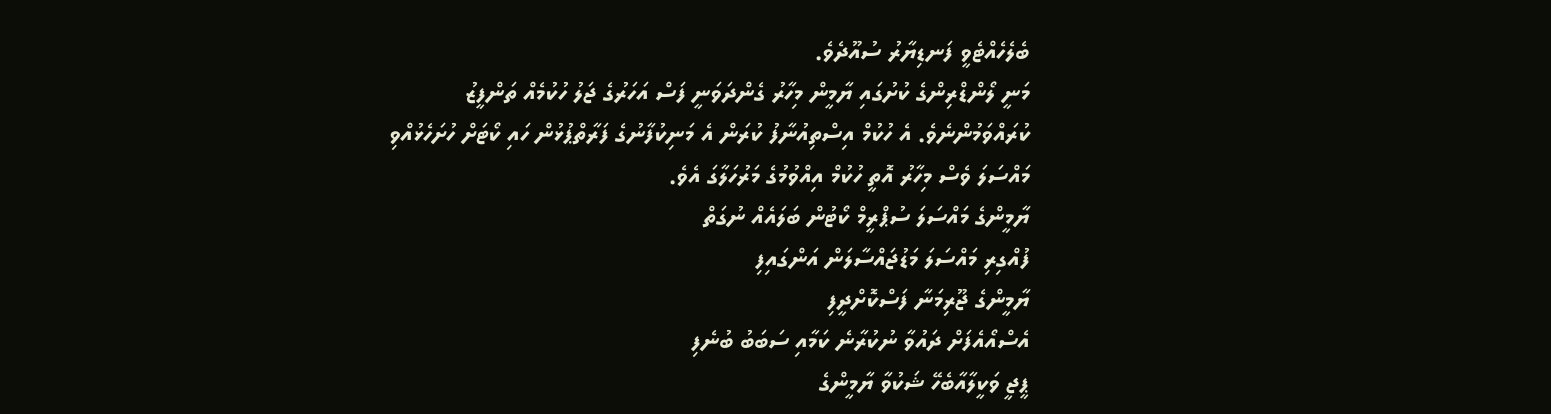ބެލެހެއްޓެވީ ފަނޑިޔާރު ސުއޫދެވެ.
މަނީ ލޯންޑްރިންގެ ކުށުގައި ޔާމީން މިހާރު ގެންދަވަނީ ފަސް އަހަރުގެ ޖަލު ހުކުމެއް ތަންފީޒު ކުރައްވަމުންނެވެ. އެ ހުކުމް އިސްތިއުނާފު ކުރަން އެ މަނިކުފާނުގެ ފަރާތްޕުޅުން ހައި ކޯޓަށް ހުށަހެޅުއްވި މައްސަލަ ވެސް މިހާރު އޮތީ ހުކުމް އިއްވުމުގެ މަރުހަލާގަ އެވެ.
ޔާމީންގެ މައްސަލަ ސުޕްރީމް ކޯޓުން ބަލައެއް ނުގަތް
ފުއްގިރި މައްސަލަ މަޑުޖައްސާލަން އަންގައިފި
ޔާމީންގެ ޖޫރިމަނާ ފަސްކޮށްދީފި
އެސްއޯއެފަށް ދައުވާ ނުކުރާނެ ކަމާއި ސަބަބު ބުނެފި
ޕީޖީ ވަކީލާއާބެހޭ ޝަކުވާ ޔާމީންގެ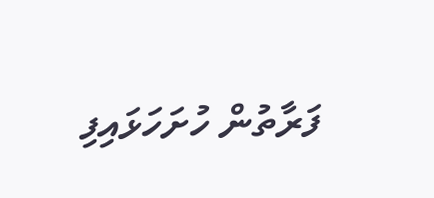ފަރާތުން ހުށަހަޅައިފި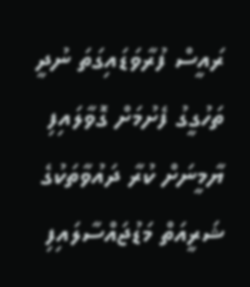ރައީސް ފުރާވަޑައިގަތަ ނުދީ ތަހުގީގު ފެށުމަށް ގޮވާލައިފި
ޔާމީނަށް ކުރާ ދައުވާތަކުގެ ޝަރީއަތް މަޑުޖައްސާލައިފި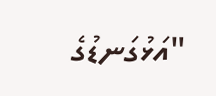"އަޅުގަނޑުގެ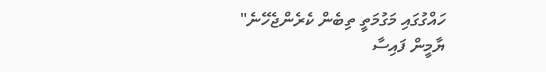ހައްގުގައި މަގުމަތީ ތިބެން ކެރެންޖެހޭނެ"
ޔާމީން ފައިސާ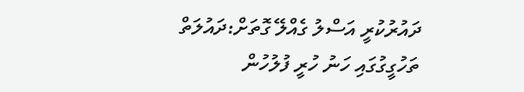ދައުރުކުރީ އަސްލު ގެއްލޭ ގޮތަށް:ދައުލަތް
ތަހުގީގުގައި ހަނު ހުރީ ފުލުހުން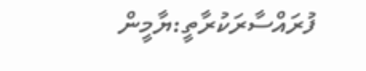ފުރައްސާރަކުރާތީ:ޔާމީން